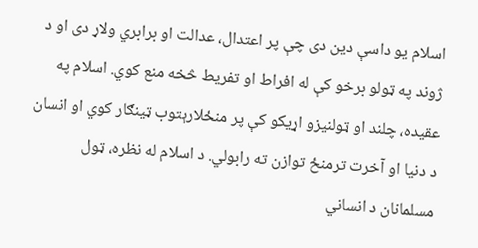اسلام یو داسې دین دی چې پر اعتدال، عدالت او برابري ولاړ دی او د ژوند په ټولو برخو کې له افراط او تفریط څخه منع کوي. اسلام په عقیده، چلند او ټولنیزو اړیکو کې پر منځلارېتوب ټینګار کوي او انسان د دنیا او آخرت ترمنځ توازن ته رابولي. د اسلام له نظره، ټول مسلمانان د انساني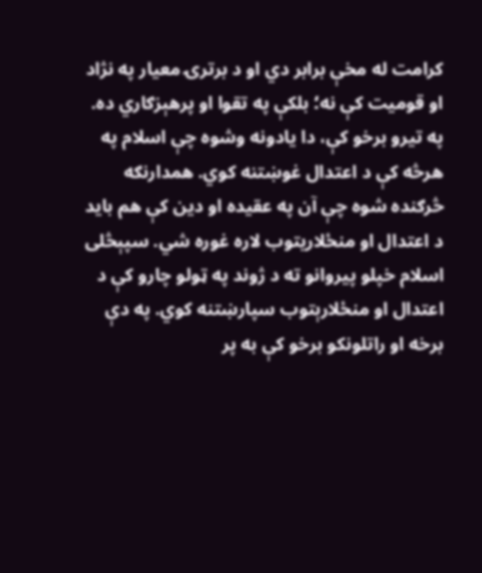کرامت له مخې برابر دي او د برترۍ معیار په نژاد او قومیت کې نه؛ بلکې په تقوا او پرهېزګاري ده.
په تیرو برخو کې، دا یادونه وشوه چې اسلام په هرڅه کې د اعتدال غوښتنه کوي. همدارنګه څرګنده شوه چې آن په عقیده او دین کې هم باید د اعتدال او منځلاریتوب لاره غوره شي. سپېڅلی اسلام خپلو پیروانو ته د ژوند په ټولو چارو کې د اعتدال او منځلارېتوب سپارښتنه کوي. په دې برخه او راتلونکو برخو کې به پر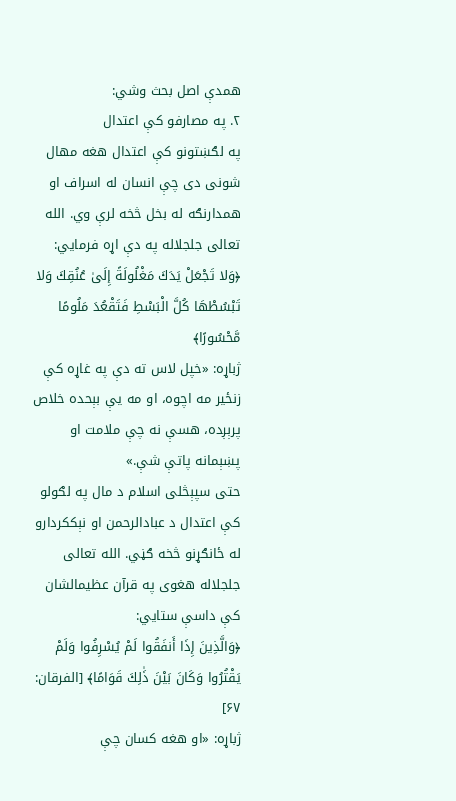همدې اصل بحث وشي:
۲. په مصارفو کې اعتدال
په لګښتونو کې اعتدال هغه مهال شونی دی چې انسان له اسراف او همدارنګه له بخل څخه لرې وي. الله تعالی جلجلاله په دې اړه فرمایي:
﴿وَلا تَجْعَلْ يَدَكَ مَغْلُولَةً إِلَىٰ عُنُقِكَ وَلا تَبْسُطْهَا كُلَّ الْبَسْطِ فَتَقْعُدَ مَلُومًا مَّحْسُورًا﴾
ژباړه: «خپل لاس ته دې په غاړه کې زنځير مه اچوه، او مه یې بېحده خلاص پرېږده، هسې نه چې ملامت او پښېمانه پاتې شې.»
حتی سپېڅلی اسلام د مال په لګولو کې اعتدال د عبادالرحمن او نېککردارو له ځانګړنو څخه ګڼي. الله تعالی جلجلاله هغوی په قرآن عظیمالشان کې داسې ستايي:
﴿وَالَّذِينَ إِذَا أَنفَقُوا لَمْ يُسْرِفُوا وَلَمْ يَقْتُرُوا وَكَانَ بَيْنَ ذَٰلِكَ قَوَامًا﴾ [الفرقان: ۶۷]
ژباړه: «او هغه کسان چې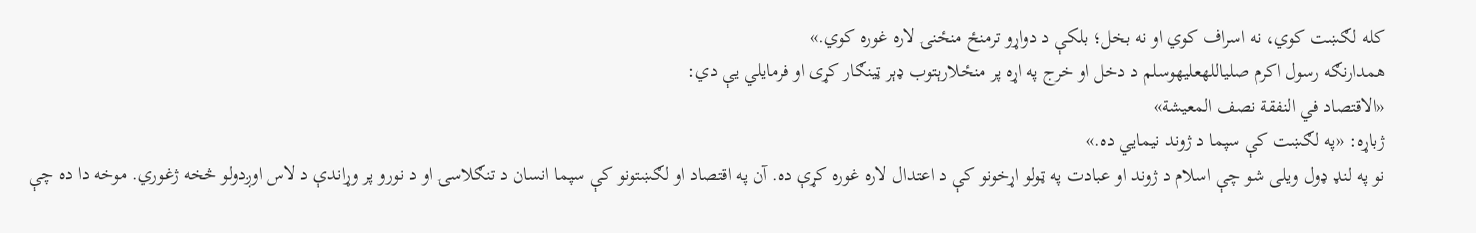کله لګښت کوي، نه اسراف کوي او نه بخل؛ بلکې د دواړو ترمنځ منځنۍ لاره غوره کوي.»
همدارنګه رسول اکرم صلیاللهعلیهوسلم د دخل او خرج په اړه پر منځلارېتوب ډېر ټینګار کړی او فرمایلي یې دي:
«الاقتصاد في النفقة نصف المعيشة»
ژباړه: «په لګښت کې سپما د ژوند نیمایي ده.»
نو په لنډ ډول ویلی شو چې اسلام د ژوند او عبادت په ټولو اړخونو کې د اعتدال لاره غوره کړې ده. آن په اقتصاد او لګښتونو کې سپما انسان د تنګلاسۍ او د نورو پر وړاندې د لاس اوږدولو څخه ژغوري. موخه دا ده چې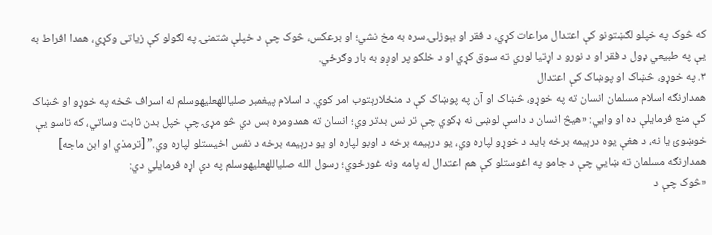که څوک په خپلو لګښتونو کې اعتدال مراعات کړي، د فقر او بېوزلۍ سره به مخ نشي؛ او برعکس، څوک چې د خپلې شتمنۍ په لګولو کې زیاتی وکړي، همدا افراط به یې په طبیعي ډول د فقر او د نورو د اړتیا لوري ته سوق کړي او د خلکو پر اوږو به بار وګرځي.
۳. په خوړو، څښاک او پوښاک کې اعتدال
همدارنګه اسلام مسلمان انسان ته په خوړو، څښاک او آن په پوښاک کې د منځلارېتوب امر کوي. د اسلام پیغمبر صلیاللهعلیهوسلم له اسراف څخه په خوړو او څښاک کې منع فرمایلې ده او وایي: «هیڅ انسان د داسې لوښی نه ډکوي چې تر نس بدتر وي؛ انسان ته همدومره بس دي څو مړۍ چې خپل بدن ثابت وساتي، که تاسو یې خوښوئ یا نه، د هغې یوه درېیمه برخه باید د خوړو لپاره وي، یو درېیمه برخه د اوبو لپاره او یو درېیمه برخه د نفس اخیستلو لپاره وي.” [ترمذي او ابن ماجه]
همدارنګه مسلمان ته ښايي چې د جامو په اغوستلو کې هم اعتدال له پامه ونه غورځوي؛ رسول الله صلیاللهعلیهوسلم په دې اړه فرمایلي دي:
«څوک چې د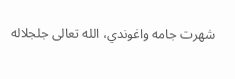شهرت جامه واغوندي، الله تعالی جلجلاله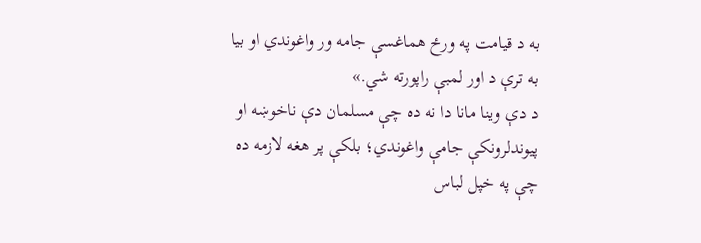به د قیامت په ورځ هماغسې جامه ور واغوندي او بیا به ترې د اور لمبې راپورته شي.»
د دې وینا مانا دا نه ده چې مسلمان دې ناخوښه او پیوندلرونکې جامې واغوندي؛ بلکې پر هغه لازمه ده چې په خپل لباس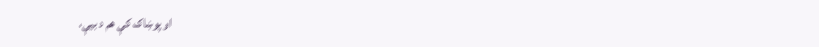او پوښاک کې هم د بیې،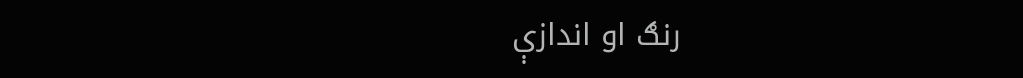رنګ او اندازې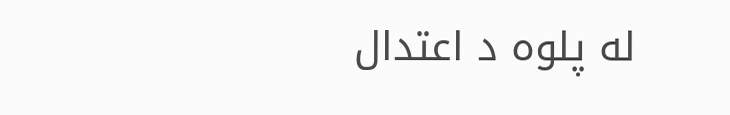له پلوه د اعتدال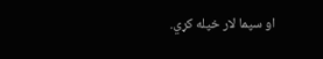او سپما لار خپله کړي.